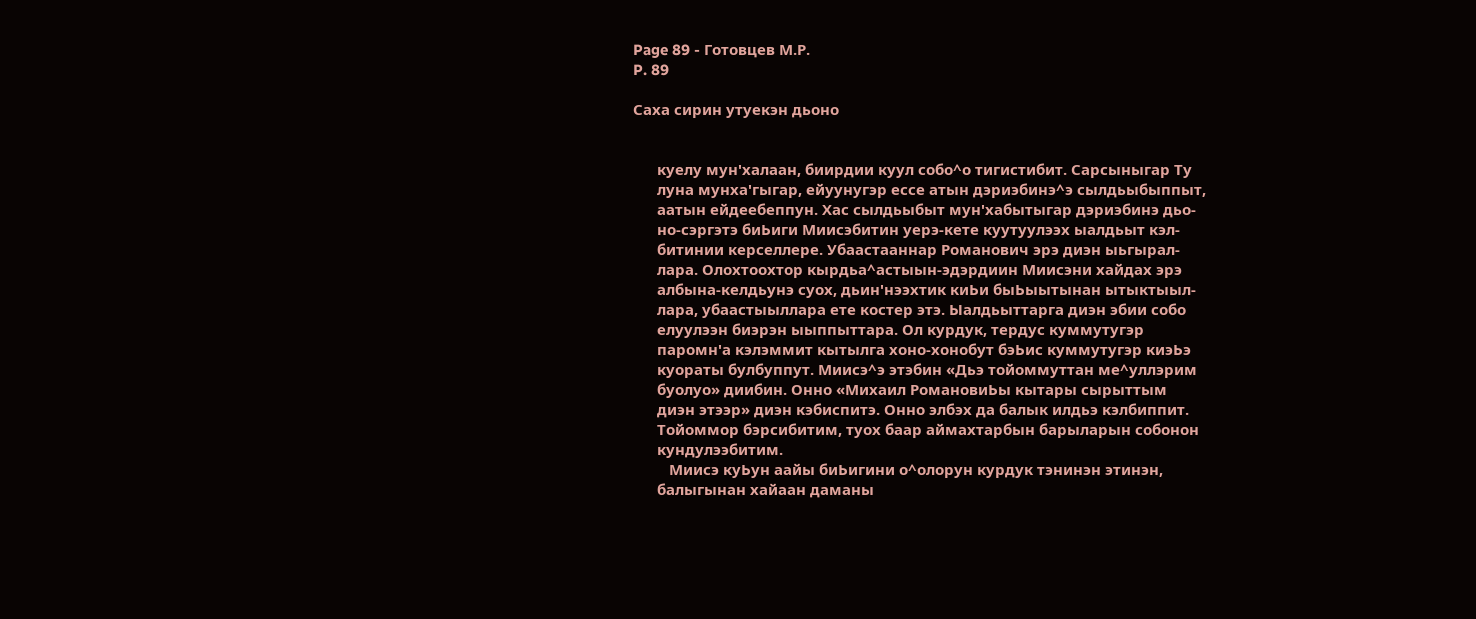Page 89 - Готовцев М.Р.
P. 89

Саха сирин утуекэн дьоно


      куелу мун'халаан, биирдии куул собо^о тигистибит. Сарсыныгар Ту
      луна мунха'гыгар, ейуунугэр ессе атын дэриэбинэ^э сылдьыбыппыт,
      аатын ейдеебеппун. Хас сылдьыбыт мун'хабытыгар дэриэбинэ дьо-
      но-сэргэтэ биЬиги Миисэбитин уерэ-кете куутуулээх ыалдьыт кэл-
      битинии керселлере. Убаастааннар Романович эрэ диэн ыьгырал-
      лара. Олохтоохтор кырдьа^астыын-эдэрдиин Миисэни хайдах эрэ
      албына-келдьунэ суох, дьин'нээхтик киЬи быЬыытынан ытыктыыл-
      лара, убаастыыллара ете костер этэ. Ыалдьыттарга диэн эбии собо
      елуулээн биэрэн ыыппыттара. Ол курдук, тердус куммутугэр
      паромн'а кэлэммит кытылга хоно-хонобут бэЬис куммутугэр киэЬэ
      куораты булбуппут. Миисэ^э этэбин «Дьэ тойоммуттан ме^уллэрим
      буолуо» диибин. Онно «Михаил РомановиЬы кытары сырыттым
      диэн этээр» диэн кэбиспитэ. Онно элбэх да балык илдьэ кэлбиппит.
      Тойоммор бэрсибитим, туох баар аймахтарбын барыларын собонон
      кундулээбитим.
         Миисэ куЬун аайы биЬигини о^олорун курдук тэнинэн этинэн,
      балыгынан хайаан даманы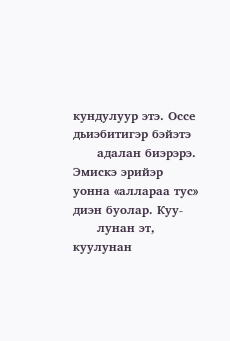кундулуур этэ. Оссе дьиэбитигэр бэйэтэ
      адалан биэрэрэ. Эмискэ эрийэр уонна «аллараа тус» диэн буолар. Куу-
      лунан эт, куулунан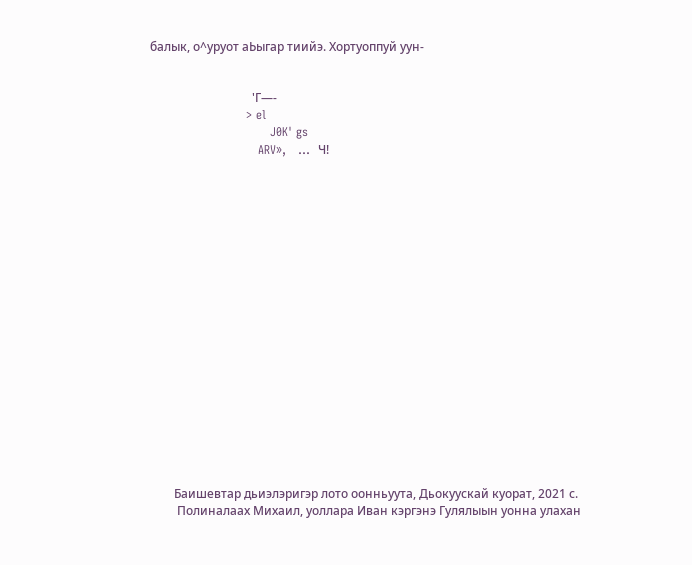балык, о^уруот аЬыгар тиийэ. Хортуоппуй уун-


                                  'Г—-
                        > el
                              J0K' gs
                           ARV»,   ...  Ч!



















        Баишевтар дьиэлэригэр лото оонньуута, Дьокуускай куорат, 2021 с.
         Полиналаах Михаил, уоллара Иван кэргэнэ Гулялыын уонна улахан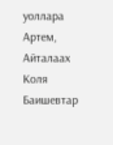уоллара Артем, Айталаах Коля Баишевтар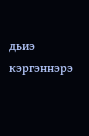дьиэ кэргэннэрэ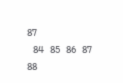87
   84   85   86   87   88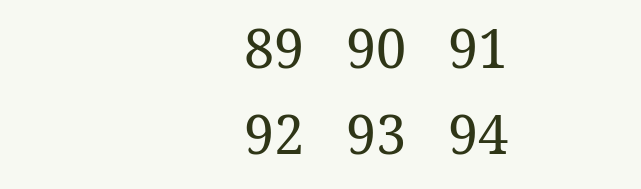89   90   91   92   93   94